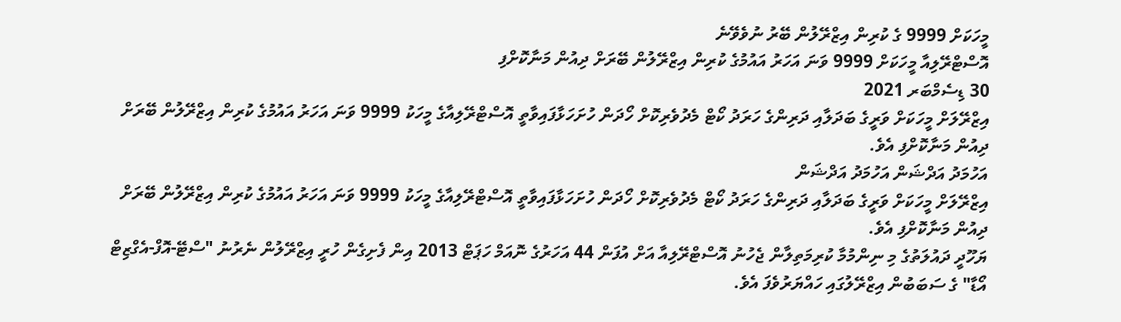މީހަކަށް 9999 ގެ ކުރިން އިޒްރޭލުން ބޭރު ނުވެވޭނެ
އޮސްޓްރޭލިއާ މީހަކަށް 9999 ވަނަ އަހަރު އައުމުގެ ކުރިން އިޒްރޭލުން ބޭރަށް ދިއުން މަނާކޮށްފި
30 ޑިސެމްބަރ 2021
އިޒްރޭލަށް މީހަކަށް ވަރީގެ ބަދަލާއި ދަރިންގެ ހަރަދު ކޯޓް މެދުވެރިކޮށް ހޯދަން ހުށަހަޅާފައިވާތީ އޮސްޓްރޭލިއާގެ މީހަކު 9999 ވަނަ އަހަރު އައުމުގެ ކުރިން އިޒްރޭލުން ބޭރަށް ދިއުން މަނާކޮށްފި އެވެ.
އަހުމަދު އަދްޝަން އަހުމަދު އަދްޝަން
އިޒްރޭލަށް މީހަކަށް ވަރީގެ ބަދަލާއި ދަރިންގެ ހަރަދު ކޯޓް މެދުވެރިކޮށް ހޯދަން ހުށަހަޅާފައިވާތީ އޮސްޓްރޭލިއާގެ މީހަކު 9999 ވަނަ އަހަރު އައުމުގެ ކުރިން އިޒްރޭލުން ބޭރަށް ދިއުން މަނާކޮށްފި އެވެ.
ޔަހޫދީ ދައުލަތުގެ މި ނިންމުމާ ކުރިމަތިލާން ޖެހުނު އޮސްޓްރޭލިއާ އަށް އުފަން 44 އަހަރުގެ ނޮއަމް ހަޕަޓް 2013 އިން ފެށިގެން ހުރީ އިޒްރޭލުން ނެރުނު "ސްޓޭ-އޮފް-އެގްޒިޓް އޯޑާ" ގެ ސަބަބުން އިޒްރޭލުގައި ހައްޔަރުވެފަ އެވެ.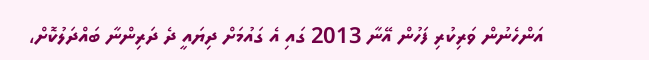އަންހެނުން ވަރިކުރި ފަހުން އޭނާ 2013 ގައި އެ ގައުމަށް ދިޔައީ ދެ ދަރިންނާ ބައްދަލުކޮށް،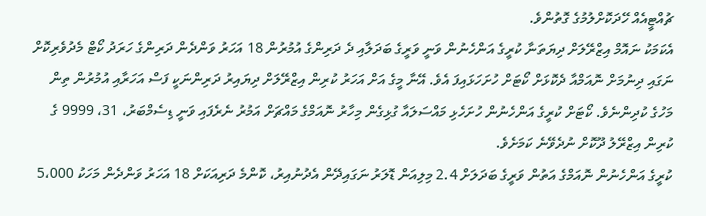ޗުއްޓީއެއް ހޭދަކޮށްލުމުގެ ގޮތުންވެ.
އެކަމަކު ނައޮމް އިޒްރޭލަށް ދިޔަތަނާ ކުރީގެ އަންހެނުން ވަނީ ވަރީގެ ބަދަލާއި ދެ ދަރިންގެ އުމުރުން 18 އަހަރު ވަންދެން ދަރިންގެ ހަރަދު ކޯޓް މެދުވެރިކޮށް ނަގައި ދިނުމަށް ނޮއަމްއާ ދެކޮޅަށް ކޯޓަށް ހުށަހަޅައިފަ އެވެ. އޭނާ މީގެ އަށް އަހަރު ކުރިން އިޒްރޭލަށް ދިޔައިރު ދަރިންނަކީ ފަސް އަހަރާއި އުމުރުން ތިން މަހުގެ ކުދިންނެވެ. ކޯޓަށް ކުރީގެ އަންހެނުން ހުށަހެޅި މައްސަލައާ ގުޅިގެން މިހާރު ނޮއަމްގެ މައްޗަށް އަމުރު ނެރެފައި ވަނީ ޑިސެމްބަރު، 31، 9999 ގެ ކުރިން އިޒްރޭލު ދޫކޮށް ނުދެވޭނެ ކަމަށެވެ.
ކުރީގެ އަންހެނުން ނޮއަމްގެ އަތުން ވަރީގެ ބަދަލަށް 2.4 މިލިއަން ޑޮލަރު ނަގައިދޭން އެދުނުއިރު، ކޮންމެ ދަރިއަކަށް 18 އަހަރު ވަންދެން މަހަކު 5،000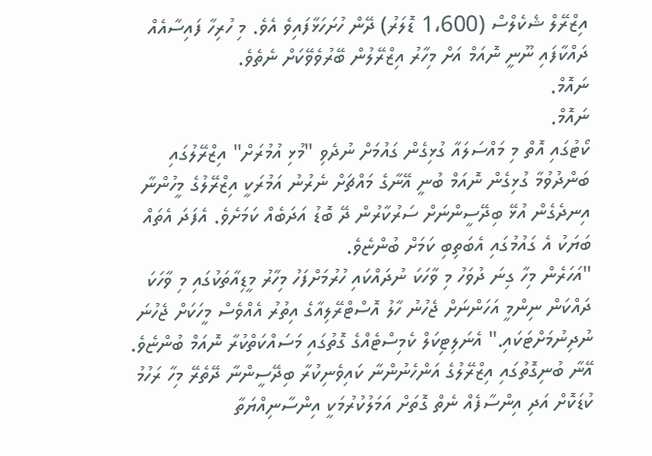އިޒްރޭލް ޝެކެލްސް (1،600 ޑޮލަރު) ދޭން ހުށަހަޅާފައިވެ އެވެ. މި ހުރިހާ ފައިސާއެއް ދައްކާފައި ނޫނީ ނޮއަމް އަށް މިހާރު އިޒްރޭލުން ބޭރުވެވޭކަށް ނެތެވެ.
ނައޮމް.
ނައޮމް.
ކޯޓުގައި އޮތް މި މައްސަލައާ ގުޅިގެން ގައުމަށް ނުދެވި "މުޅި އުމުރަށް" އިޒްރޭލުގައި ބަންދުވުމާ ގުޅިގެން ނޮއަމް ބުނީ އޭނާގެ މައްޗަށް ނެރުނު އަމުރަކީ އިޒްރޭލުގެ މީހުންނާ އިނދެގެން އުޅޭ ބިދޭސީންނަށް ސަރުކާރުން ދޭ ބޮޑު އަދަބެއް ކަމަށެވެ. އެފަދަ އެތައް ބަޔަކު އެ ގައުމުގައި އެބަތިބި ކަމަށް ބުންޏެވެ.
"އަހަރެން މިހާ ގިނަ ދުވަހު މި ވާހަކަ ނުދައްކައި ހުރުމަށްފަހު މިހާރު މީޑިއާތަކުގައި މި ވާހަކަ ދައްކަން ނިންމީ އަހަންނަށް ޖެހުނު ހާލު އޮސްޓްރޭލިއާގެ އިތުރު އެއްވެސް މީހަކަށް ޖެހުނަ ނުދިނުމަށްޓަކައި." އެނަލިޓިކަލް ކެމިސްޓެއްގެ ގޮތުގައި މަސައްކަތްކުރާ ނޮއަމް ބުންޏެވެ.
އޭނާ ބުނިގޮތުގައި އިޒްރޭލުގެ އަންހެނުންނާ ކައިވެނިކުރާ ބިދޭސީންނާ ދޭތެރޭ މިހާ ރަހުމު ކުޑަކޮށް އަދި އިންސާފެއް ނެތް ގޮތަށް އަމަލުކުރުމަކީ އިންސާނިއްޔަތާ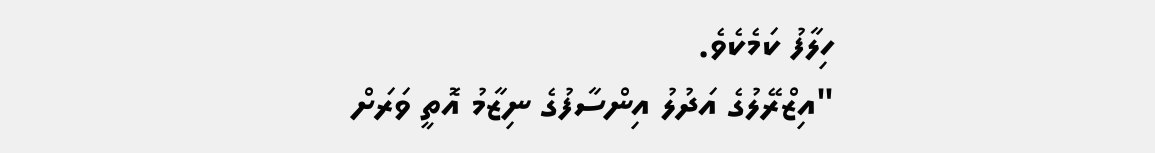ހިލާފު ކަމެކެވެ.
"އިޒްރޭލުގެ އަދުލު އިންސާފުގެ ނިޒާމު އޮތީ ވަރަށް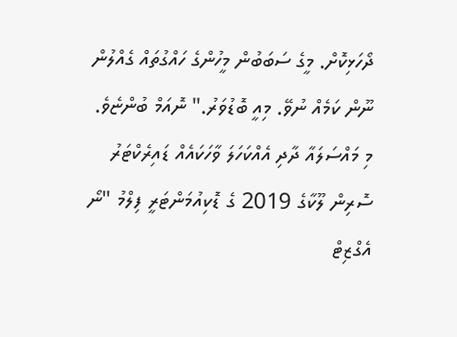ދޯހަޅިކޮށް. މީގެ ސަބަބުން މީހުންގެ ހައްގުތައް ގެއްލުން ނޫން ކަމެއް ނުވޭ. މިއީ ބޮޑުވަރު." ނޮއަމް ބުންޏެވެ.
މި މައްސަލައާ ދާދި އެއްކަހަލަ ވާހަކައެއް ޑައިރެކްޓަރު ސޮރިން ލޫކާގެ 2019 ގެ ޑޮކިއުމަންޓަރީ ފިލްމު "ނޯ އެގްޒިޓް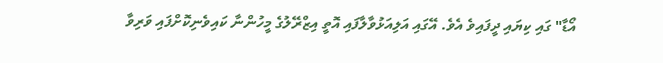އޯޑާ" ގައި ކިޔައި ދީފައިވެ އެވެ. އޭގައި އަލިއަޅުވާލާފައި އޮތީ އިޒްރޭލުގެ މީހުންނާ ކައިވެނިކޮށްފައި ވަރިވާ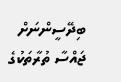ބިދޭސީންނަށް ޖައްސާ ތުރާތަކުގެ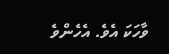ވާހަކަ އެވެ. އެހެންވެ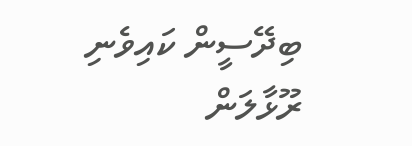ބިދޭސީން ކައިވެނި ރޫޅާލަން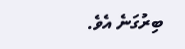ބިރުގަނެ އެވެ.